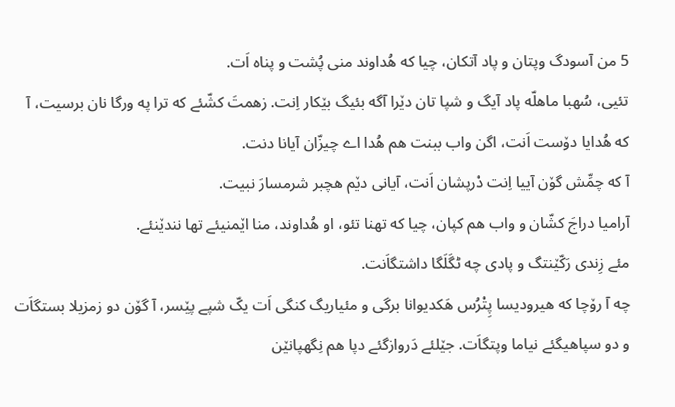5 من آسودگ وپتان و پاد آتکان، چیا که هُداوند منی پُشت و پناه اَت.
تئیی، سُهبا ماهلّه پاد آیگ و شپا تان دێرا آگه بئیگ بێکار اِنت. زهمتَ کشّئے که ترا په ورگا نان برسیت، آ که هُدایا دۆست اَنت، اگن واب ببنت هم هُدا اے چیزّان آیانا دنت.
آ که چمِّش گۆن آییا اِنت دْرپشان اَنت، آیانی دێم هچبر شرمسارَ نبیت.
آرامیا دراجَ کشّان و واب هم کپان، چیا که تهنا تئو، او هُداوند، منا اێمنیئے تها نندێنئے.
مئے زِندی رَکّێنتگ و پادی چه ٹگَلَگا داشتگاَنت.
چه آ رۆچا که هیرودیسا پِتْرُس هَکدیوانا برگی و مئیاریگ کنگی اَت یکّ شپے پێسر، آ گۆن دو زمزیلا بستگاَت و دو سپاهیگئے نیاما وپتگاَت. جێلئے دَروازگئے دپا هم نِگهپانێن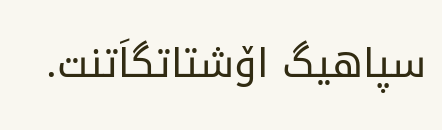سپاهیگ اۆشتاتگاَتنت.